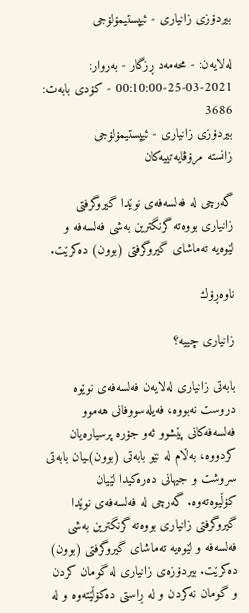بیردۆزی زانیاری - ئیپستیمۆلۆجی

له‌لایه‌ن: - محەمەد ڕزگار - به‌روار: 2021-03-25-00:10:00 - کۆدی بابەت: 3686
بیردۆزی زانیاری - ئیپستیمۆلۆجی
زانستە مرۆڤایەتییەکان

گەرچی لە فەلسەفەی نوێدا گیروگرفتی زانیاری بووەتە گرنگترین بەشی فەلسەفە و لێوەیە تەماشای گیروگرفتی (بوون) دەکرێت.

ناوه‌ڕۆك

زانیاری چییە؟

بابەتی زانیاری لەلایەن فەلسەفەی نوێوە دروست نەبووە، فەیلەسووفانی هەموو فەلسەفەکانی پێشوو ئەو جۆرە پرسیارەیان کردووە، بەڵام لە نێو بابەتی (بوون)ـیان بابەتی سروشت و جیهانی دەرەکیدا لێیان کۆڵیوەتەوە. گەرچی لە فەلسەفەی نوێدا گیروگرفتی زانیاری بووەتە گرنگترین بەشی فەلسەفە و لێوەیە تەماشای گیروگرفتی (بوون) دەکرێت. بیردۆزەی زانیاری لە گومان کردن و گومان نەکردن و لە ڕاستی دەکۆڵێتەوە و لە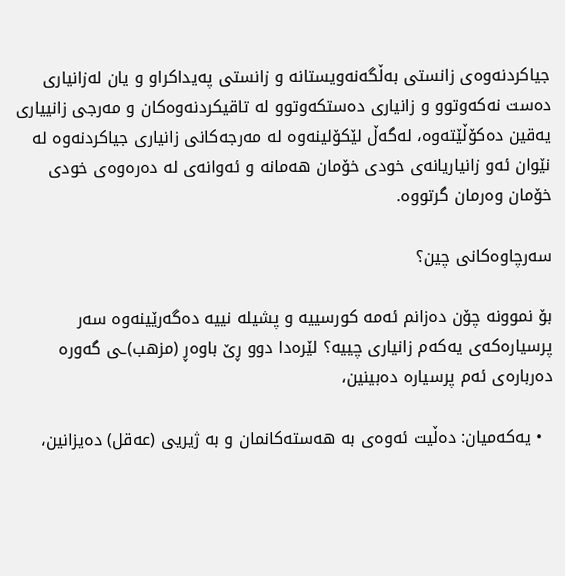جیاکردنەوەی زانستی بەڵگەنەویستانە و زانستی پەیداکراو و یان لەزانیاری دەست نەکەوتوو و زانیاری دەستکەوتوو لە تاقیکردنەوەکان و مەرجی زانییاری یەقین دەکۆڵێتەوە، لەگەڵ لێکۆلینەوە لە مەرجەکانی زانیاری جیاکردنەوە لە نێوان ئەو زانیاریانەی خودی خۆمان هەمانە و ئەوانەی لە دەرەوەی خودی خۆمان وەرمان گرتووە.

سەرچاوەكانی چین؟

بۆ نموونە چۆن دەزانم ئەمە کورسییە و پشیلە نییە دەگەرێینەوە سەر پرسیارەکەی یەکەم زانیاری چییە؟ لێرەدا دوو ڕێ باوەڕ (مزهب)ـی گەورە دەربارەی ئەم پرسیارە دەبینین،

  • یەکەمیان: دەڵیت ئەوەی بە هەستەکانمان و بە ژیریی (عەقل) دەیزانین،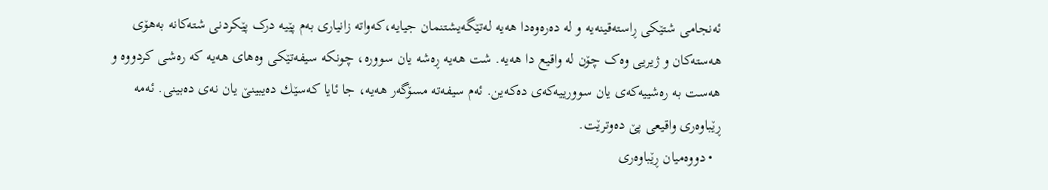ئەنجامی شتێکی ڕاستەقینەیە و لە دەرەوەدا هەیە لەتێگەیشتنمان جیایە،کەواتە زانیاری بەم پێیە درک پێکردنی شتەکانە بەهۆی هەستەکان و ژیریی وەک چۆن لە واقیع دا هەیە. شت هەیە ڕەشە یان سوورە، چونکە سیفەتێکی وەهای هەیە کە رەشی کردووە و هەست بە رەشییەکەی یان سوورییەکەی دەکەین. ئەم سیفەتە مسۆگەر هەیە، جا ئایا کەسێك دەیبینێ یان نەی دەبینی. ئەمە ڕێباوەری واقیعی پێ دەوترێت.
  • دووەمیان ڕێباوەری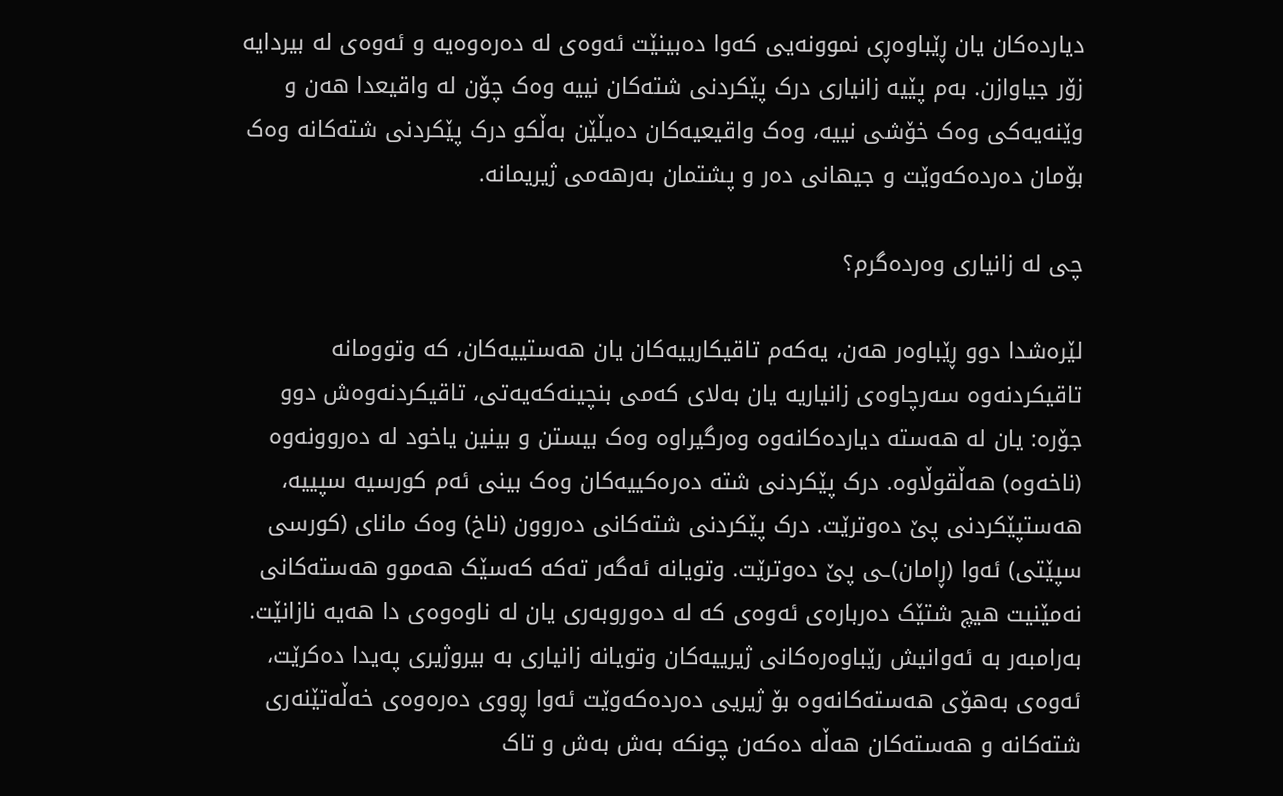دیاردەکان یان ڕێباوەڕی نموونەیی کەوا دەبینێت ئەوەی لە دەرەوەیە و ئەوەی لە بیردایە زۆر جیاوازن. بەم پێیە زانیاری درک پێکردنی شتەکان نییە وەک چۆن لە واقیعدا هەن و وێنەیەکی وەک خۆشی نییە، وەک واقیعیەکان دەیڵێن بەڵکو درک پێکردنی شتەکانە وەک بۆمان دەردەکەوێت و جیهانی دەر و پشتمان بەرهەمی ژیریمانە.

چی لە زانیاری وەردەگرم؟

لێرەشدا دوو ڕێباوەر هەن، یەکەم تاقیکارییەکان یان هەستییەکان، کە وتوومانە تاقیکردنەوە سەرچاوەی زانیاریە یان بەلای کەمی بنچینەکەیەتی، تاقیکردنەوەش دوو جۆرە: یان لە هەستە دیاردەکانەوە وەرگیراوە وەک بیستن و بینین یاخود لە دەروونەوە (ناخەوە) هەڵقوڵاوە. درک پێکردنی شتە دەرەکییەکان وەک بینی ئەم کورسیە سپییە، هەستپێکردنی پێ دەوترێت. درک پێکردنی شتەکانی دەروون (ناخ) وەک مانای (کورسی سپێتی) ئەوا (ڕامان)ـی پێ دەوترێت. وتویانە ئەگەر تەکە کەسێک هەموو هەستەکانی نەمێنیت هیچ شتێک دەربارەی ئەوەی کە لە دەوروبەری یان لە ناوەوەی دا هەیە نازانێت. بەرامبەر بە ئەوانیش رێباوەرەکانی ژیرییەکان وتویانە زانیاری بە بیروژیری پەیدا دەکرێت، ئەوەی بەهۆی هەستەکانەوە بۆ ژیریی دەردەکەوێت ئەوا ڕووی دەرەوەی خەڵەتێنەری شتەکانە و هەستەکان هەڵە دەکەن چونکە بەش بەش و تاک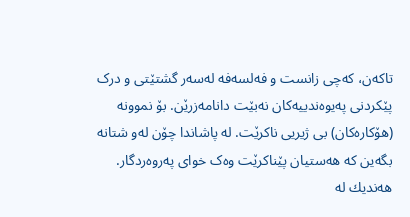تاکەن، کەچی زانست و فەلسەفە لەسەر گشتێتی و درک پێکردنی پەیوەندییەکان نەبێت دانامەزرێن. بۆ نموونە (هۆکارەکان) بی ژیریی ناکرێت. لە پاشاندا چۆن لەو شتانە بگەین کە هەستیان پێناکرێت وەک خوای پەروەردگار. هەندیك لە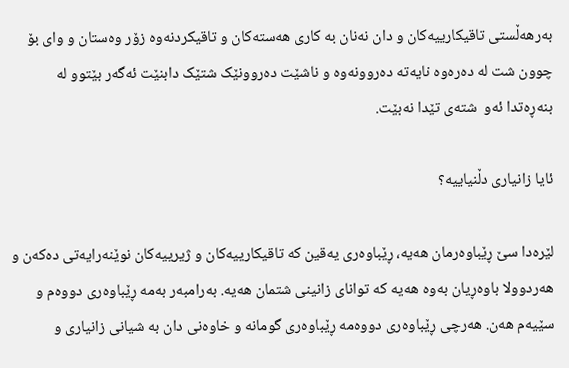بەرهەڵستی تاقیکارییەکان و دان نەنان بە کاری هەستەکان و تاقیکردنەوە زۆر وەستان و وای بۆ چوون شت لە دەرەوە نایەتە دەروونەوە و ناشێت دەروونێک شتێک دابنێت ئەگەر بێتوو لە بنەڕەتدا ئەو  شتەی تێدا نەبێت.

ئایا زانیاری دڵنیاییە؟

لێرەدا سێ ڕێباوەرمان هەیە، ڕێباوەری یەقین کە تاقیکارییەکان و ژیرییەکان نوێنەرایەتی دەکەن و هەردوولا باوەڕیان بەوە هەیە کە توانای زانینی شتمان هەیە. بەرامبەر بەمە ڕێباوەری دووەم و سێیەم هەن. هەرچی ڕێباوەری دووەمە ڕێباوەری گومانە و خاوەنی دان بە شیانی زانیاری و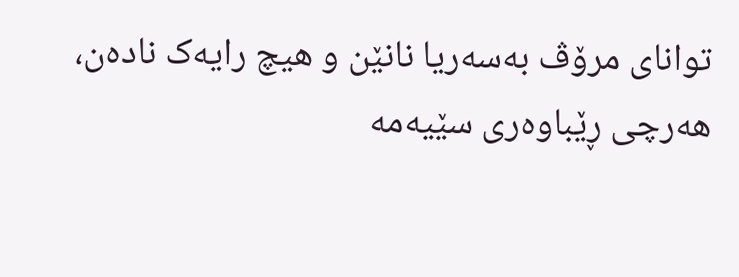توانای مرۆڤ بەسەریا نانێن و هیچ رایەک نادەن، هەرچی ڕێباوەری سێیەمە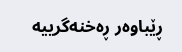ڕێباوەر ڕەخنەگرییە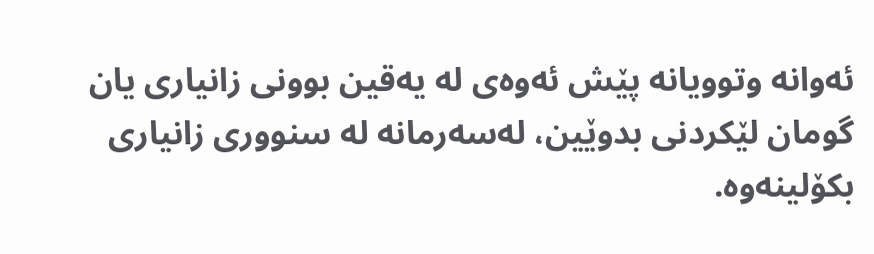ئەوانە وتوویانە پێش ئەوەی لە یەقین بوونی زانیاری یان گومان لێکردنی بدوێین، لەسەرمانە لە سنووری زانیاری بکۆلینەوە.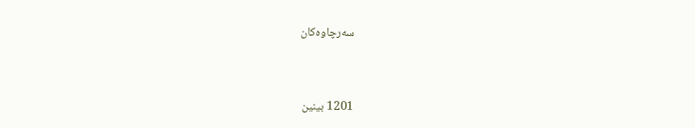سەرچاوەکان



1201 بینین